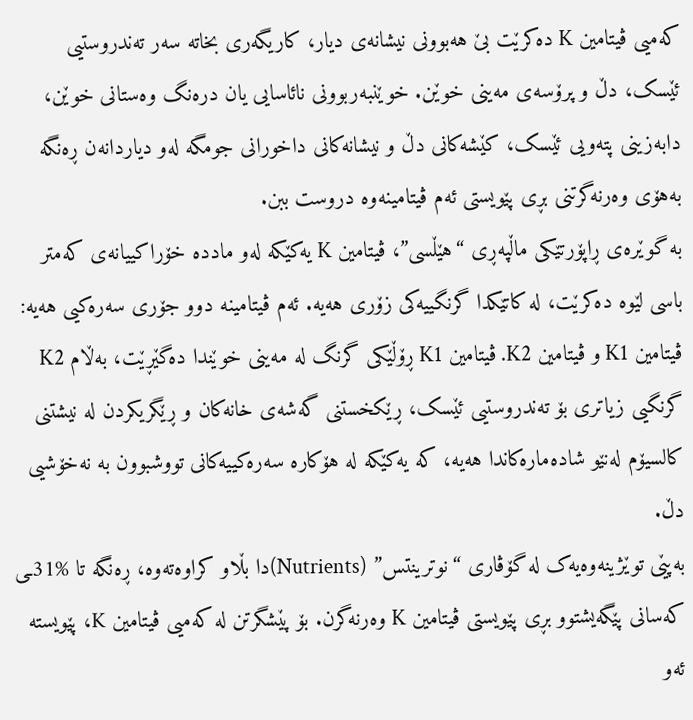کەمیی ڤیتامین K دەکرێت بێ هەبوونی نیشانەی دیار، کاریگەری بخاتە سەر تەندروستیی ئێسک، دڵ و پرۆسەی مەینی خوێن. خوێنبەربوونی نائاسایی یان درەنگ وەستانی خوێن، دابەزینی پتەویی ئێسک، کێشەکانی دڵ و نیشانەکانی داخورانی جومگە لەو دیاردانەن ڕەنگە بەهۆی وەرنەگرتنی بڕی پێویستی ئەم ڤیتامینەوە دروست ببن.
بە گوێرەی ڕاپۆرتێکی ماڵپەڕی “هێڵسی”، ڤیتامین K یەکێکە لەو ماددە خۆراکییانەی کەمتر باسی لێوە دەکرێت، لە کاتێکدا گرنگییەکی زۆری هەیە. ئەم ڤیتامینە دوو جۆری سەرەکیی هەیە: ڤیتامین K1 و ڤیتامین K2. ڤیتامین K1 ڕۆڵێکی گرنگ لە مەینی خوێندا دەگێڕێت، بەڵام K2 گرنگیی زیاتری بۆ تەندروستیی ئێسک، ڕێکخستنی گەشەی خانەکان و ڕێگریکردن لە نیشتنی کالسیۆم لەنێو شادەمارەکاندا هەیە، کە یەکێکە لە هۆکارە سەرەکییەکانی تووشبوون بە نەخۆشیی دڵ.
بەپێی توێژینەوەیەک لە گۆڤاری “نوترینتس” (Nutrients)دا بڵاو کراوەتەوە، ڕەنگە تا %31ـی کەسانی پێگەیشتوو بڕی پێویستی ڤیتامین K وەرنەگرن. بۆ پێشگرتن لە کەمیی ڤیتامین K، پێویستە ئەو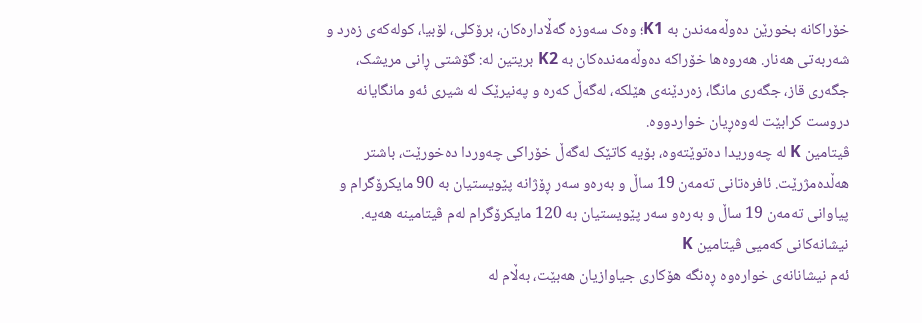خۆراکانە بخورێن دەوڵەمەندن بە K1؛ وەک سەوزە گەڵادارەکان، برۆکلی، لۆبیا، کولەکەی زەرد و شەربەتی هەنار. هەروەها خۆراکە دەوڵەمەندەکان بە K2 بریتین لە: گۆشتی ڕانی مریشک، جگەری قاز، جگەری مانگا، زەردێنەی هێلکە، لەگەڵ کەرە و پەنیرێک لە شیری ئەو مانگایانە دروست کرابێت لەوەڕیان خواردووە.
ڤیتامین K لە چەوریدا دەتوێتەوە، بۆیە کاتێک لەگەڵ خۆراکی چەوردا دەخورێت، باشتر هەڵدەمژرێت. ئافرەتانی تەمەن 19 ساڵ و بەرەو سەر ڕۆژانە پێویستیان بە 90 مایکرۆگرام و پیاوانی تەمەن 19 ساڵ و بەرەو سەر پێویستیان بە 120 مایکرۆگرام لەم ڤیتامینە هەیە.
نیشانەکانی کەمیی ڤیتامین K
ئەم نیشانانەی خوارەوە ڕەنگە هۆکاری جیاوازیان هەبێت، بەڵام لە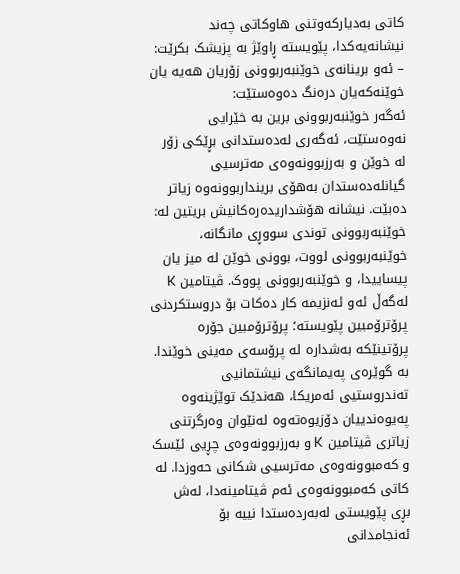کاتی بەدیارکەوتنی هاوکاتی چەند نیشانەیەکدا، پێویستە ڕاوێژ بە پزیشک بکرێت:
– ئەو برینانەی خوێنبەربوونی زۆریان هەیە یان خوێنەکەیان درەنگ دەوەستێت:
ئەگەر خوێنبەربوونی برین بە خێرایی نەوەستێت، ئەگەری لەدەستدانی بڕێکی زۆر لە خوێن و بەرزبوونەوەی مەترسیی گیانلەدەستدان بەهۆی برینداربوونەوە زیاتر دەبێت. نیشانە هۆشداریدەرەکانیش بریتین لە: خوێنبەربوونی توندی سووڕی مانگانە، خوێنبەربوونی لووت، بوونی خوێن لە میز یان پیساییدا، و خوێنبەربوونی پووک. ڤیتامین K لەگەڵ ئەو ئەنزیمە کار دەکات بۆ دروستکردنی پرۆترۆمبین پێویستە؛ پرۆترۆمبین جۆرە پرۆتینێکە بەشدارە لە پرۆسەی مەینی خوێندا.
بە گوێرەی پەیمانگەی نیشتمانیی تەندروستیی ئەمریکا، هەندێک توێژینەوە پەیوەندییان دۆزیوەتەوە لەنێوان وەرگرتنی زیاتری ڤیتامین K و بەرزبوونەوەی چڕیی ئێسک و کەمبوونەوەی مەترسیی شکانی حەوزدا. لە کاتی کەمبوونەوەی ئەم ڤیتامینەدا، لەش بڕی پێویستی لەبەردەستدا نییە بۆ ئەنجامدانی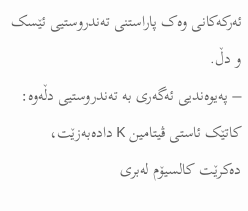ئەرکەکانی وەک پاراستنی تەندروستیی ئێسک و دڵ.
– پەیوەندیی ئەگەری بە تەندروستیی دڵەوە:
کاتێک ئاستی ڤیتامین K دادەبەزێت، دەکرێت کالسیۆم لەبری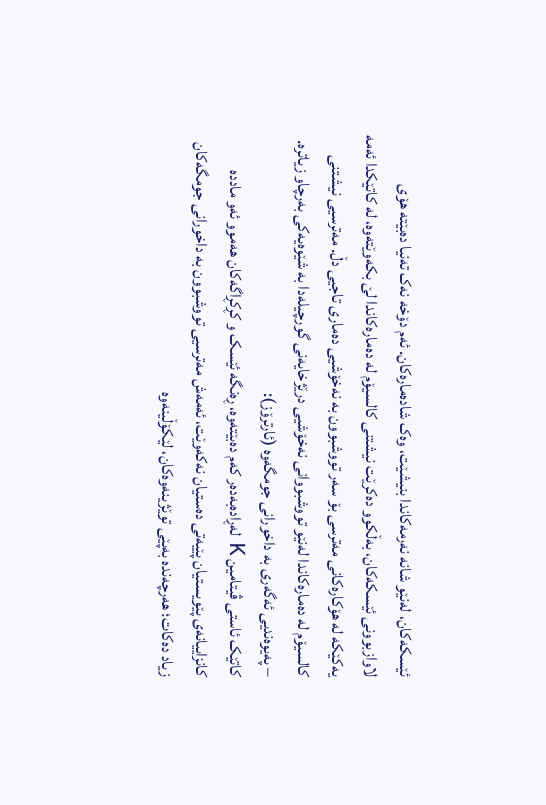ئێسکەکان، لەنێو شانە نەرمەکاندا بنیشێت، وەک شادەمارەکان. ئەم دۆخە نەک تەنیا دەبێتە هۆی لاوازبوونی ئێسکەکان، بەڵکوو دەکرێت نیشتنی کالسیۆم لە دەمارەکاندا لێ بکەوێتەوە، لە کاتێکدا ئەمە یەکێکە لە هۆکارەکانی مەترسی بۆ سەر تووشبوون بە نەخۆشیی دەماری تاجیی دڵ. مەترسیی نیشتنی کالسیۆم لە دەمارەکاندا لەنێو تووشبووانی نەخۆشیی درێژخایەنی گورچیلەدا بە شێوەیەکی بەرچاو زیاترە.
– پەیوەندیی ئەگەری بە داخورانی جومگەوە (ئارترۆز):
کاتێک ئاستی ڤیتامین K لەڕادەبەدەر کەم دەبێتەوە، ڕەنگە ئێسک و کڕکڕاگەکان هەموو ئەو ماددە کانزاییانەی پێویستیان پێیەتی دەستیان نەکەوێت، ئەمەش مەترسیی تووشبوون بە داخورانی جومگەکان زیاد دەکات؛ هەرچەندە بەپێی توێژینەوەکان، لێکۆڵینەوە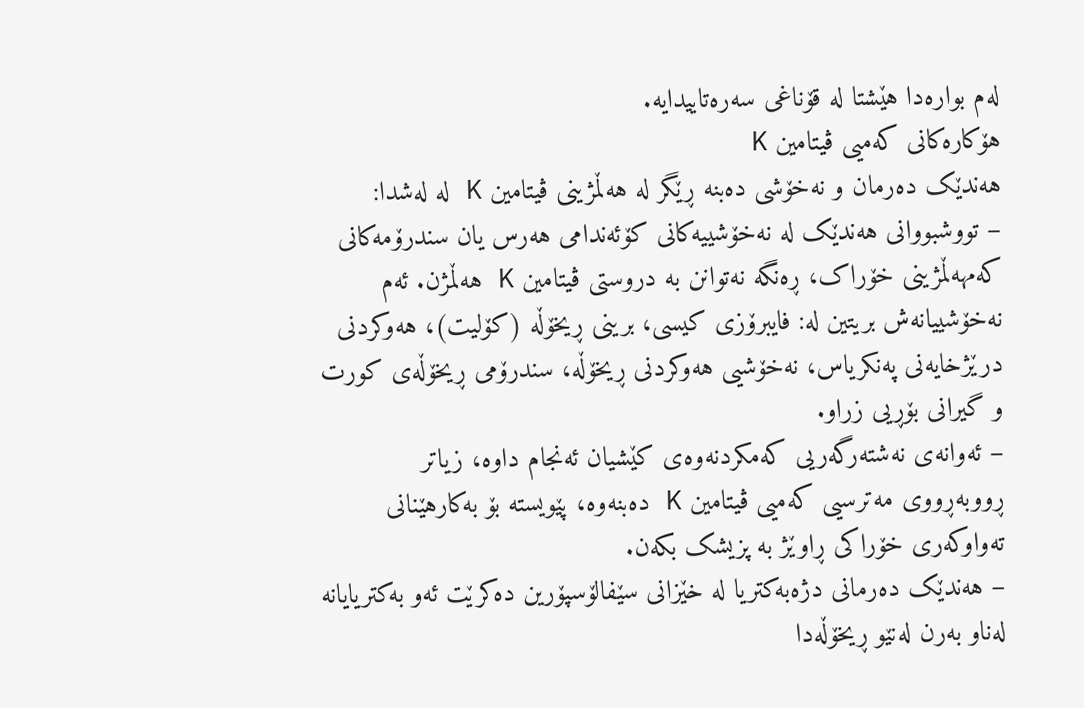لەم بوارەدا هێشتا لە قۆناغی سەرەتاییدایە.
هۆکارەکانی کەمیی ڤیتامین K
هەندێک دەرمان و نەخۆشی دەبنە ڕێگر لە هەڵمژینی ڤیتامین K لە لەشدا:
– تووشبووانی هەندێک لە نەخۆشییەکانی کۆئەندامی هەرس یان سندرۆمەکانی کەمهەڵمژینی خۆراک، ڕەنگە نەتوانن بە دروستی ڤیتامین K هەڵمژن. ئەم نەخۆشییانەش بریتین لە: فایبرۆزی کیسی، برینی ڕیخۆڵە (کۆلیت)، هەوکردنی درێژخایەنی پەنکریاس، نەخۆشیی هەوکردنی ڕیخۆڵە، سندرۆمی ڕیخۆڵەی کورت و گیرانی بۆڕیی زراو.
– ئەوانەی نەشتەرگەریی کەمکردنەوەی کێشیان ئەنجام داوە، زیاتر ڕووبەڕووی مەترسیی کەمیی ڤیتامین K دەبنەوە، پێویستە بۆ بەکارهێنانی تەواوکەری خۆراکی ڕاوێژ بە پزیشک بکەن.
– هەندێک دەرمانی دژەبەکتریا لە خێزانی سێفالۆسپۆرین دەکرێت ئەو بەکتریایانە لەناو بەرن لەنێو ڕیخۆڵەدا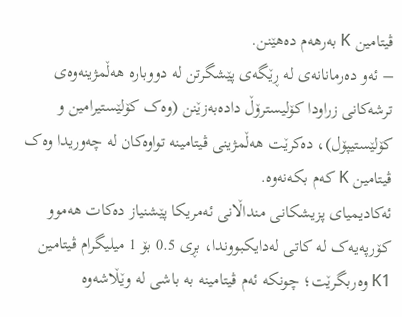ڤیتامین K بەرهەم دەهێنن.
– ئەو دەرمانانەی لە ڕێگەی پێشگرتن لە دووبارە هەڵمژینەوەی ترشەکانی زراودا کۆلیسترۆڵ دادەبەزێنن (وەک کۆلێستیرامین و کۆلێستیپۆل)، دەکرێت هەڵمژینی ڤیتامینە تواوەکان لە چەوریدا وەک ڤیتامین K کەم بکەنەوە.
ئەکادیمیای پزیشکانی منداڵانی ئەمریکا پێشنیاز دەکات هەموو کۆرپەیەک لە کاتی لەدایکبووندا، بڕی 0.5 بۆ 1 میلیگرام ڤیتامین K1 وەربگرێت؛ چونکە ئەم ڤیتامینە بە باشی لە وێڵاشەوە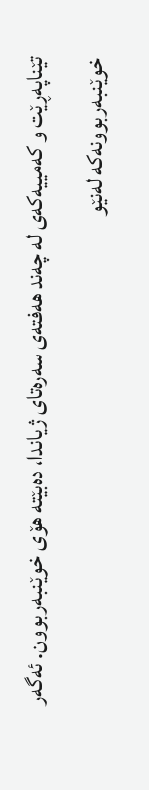تێناپەڕێت و کەمییەکەی لە چەند هەفتەی سەرەتای ژیاندا، دەبێتە هۆی خوێنبەربوون. ئەگەر خوێنبەربوونەکە لەنێو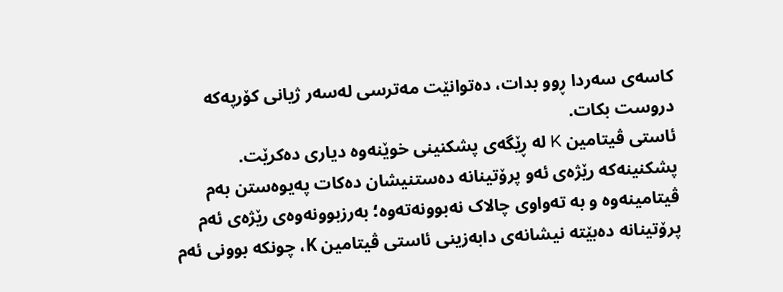کاسەی سەردا ڕوو بدات، دەتوانێت مەترسی لەسەر ژیانی کۆرپەکە دروست بکات.
ئاستی ڤیتامین K لە ڕێگەی پشکنینی خوێنەوە دیاری دەکرێت. پشکنینەکە رێژەی ئەو پرۆتینانە دەستنیشان دەکات پەیوەستن بەم ڤیتامینەوە و بە تەواوی چالاک نەبوونەتەوە؛ بەرزبوونەوەی رێژەی ئەم پرۆتینانە دەبێتە نیشانەی دابەزینی ئاستی ڤیتامین K، چونکە بوونی ئەم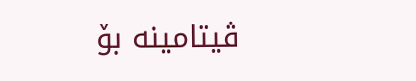ڤیتامینە بۆ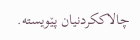چالاککردنیان پێویستە.